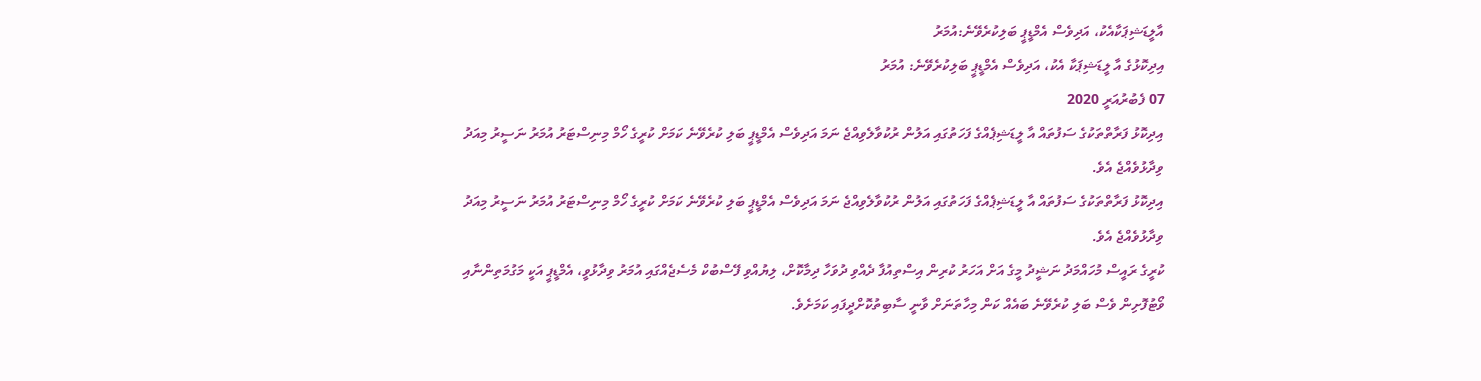އާލީޑަޝިޕަކާއެކު، އަދިވެސް އެމްޑީޕީ ބަލިކުރެވޭނެ:އުމަރު
އިދިކޮޅުގެ އާ ލީޑަޝިޕަކާ އެކު، އަދިވެސް އެމްޑީޕީ ބަލިކުރެވޭނެ: އުމަރު
07 ފެބުރުއަރީ 2020
އިދިކޮޅު ފަރާތްތަކުގެ ސަފުތައް އާ ލީޑަޝިޕެއްގެ ފަހަތުގައި އަލުން ރުކުވާލެވިއްޖެ ނަމަ އަދިވެސް އެމްޑީޕީ ބަލި ކުރެވޭނެ ކަމަށް ކުރީގެ ހޯމް މިނިސްޓަރު އުމަރު ނަސީރު މިއަދު ވިދާޅުވެއްޖެ އެވެ.
އިދިކޮޅު ފަރާތްތަކުގެ ސަފުތައް އާ ލީޑަޝިޕެއްގެ ފަހަތުގައި އަލުން ރުކުވާލެވިއްޖެ ނަމަ އަދިވެސް އެމްޑީޕީ ބަލި ކުރެވޭނެ ކަމަށް ކުރީގެ ހޯމް މިނިސްޓަރު އުމަރު ނަސީރު މިއަދު ވިދާޅުވެއްޖެ އެވެ.
ކުރީގެ ރައީސް މުހައްމަދު ނަޝީދު މީގެ އަށް އަހަރު ކުރިން އިސްތިއުފާ ދެއްވި ދުވަހާ ދިމާކޮށް، ލިޔުއްވި ފޭސްބުކް މެސެޖެއްގައި އުމަރު ވިދާޅުވީ، އެމްޑީޕީ އަކީ މަގުމަތިންނާއި ވޯޓުފޮށިން ވެސް ބަލި ކުރެވޭނެ ބައެއް ކަން މިހާތަނަށް ވާނީ ސާބިތުކޮށްދީފައި ކަމަށެވެ.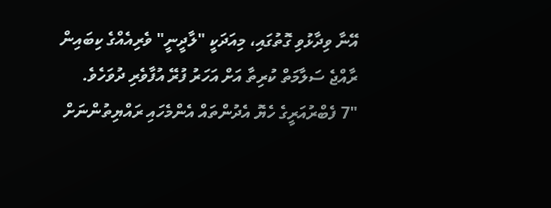އޭނާ ވިދާޅުވި ގޮތުގައި، މިއަދަކީ "ލާދީނީ" ވެރިއެއްގެ ކިބައިން ރާއްޖެ ސަލާމަތް ކުރިތާ އަށް އަހަރު ފުރޭ އުފާވެރި ދުވަހެވެ.
"7 ފެބްރުއަރީގެ ހެޔޮ އެދުންތައް އެންމެހައި ރައްޔިތުންނަށް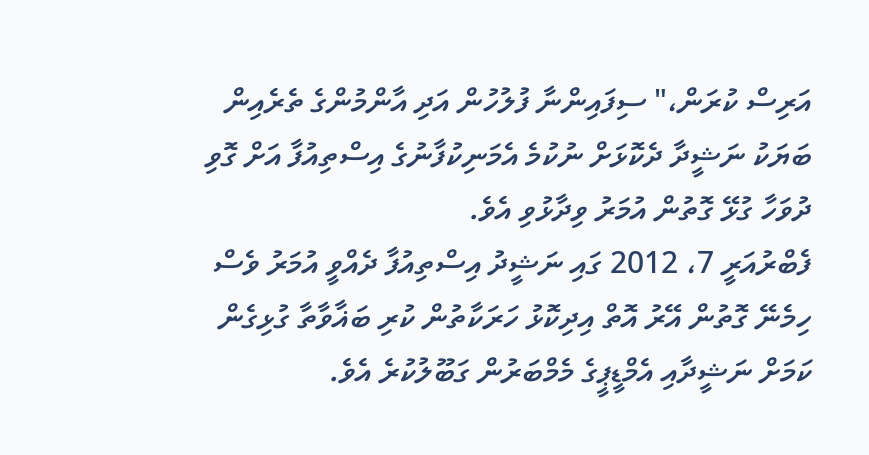އަރިސް ކުރަން،" ސިފައިންނާ ފުލުހުން އަދި އާންމުންގެ ތެރެއިން ބަޔަކު ނަޝީދާ ދެކޮޅަށް ނުކުމެ އެމަނިކުފާނުގެ އިސްތިއުފާ އަށް ގޮވި ދުވަހާ ގުޅޭ ގޮތުން އުމަރު ވިދާޅުވި އެވެ.
ފެބްރުއަރީ 7، 2012 ގައި ނަޝީދު އިސްތިއުފާ ދެއްވީ އުމަރު ވެސް ހިމެނޭ ގޮތުން އޭރު އޮތް އިދިކޮޅު ހަރަކާތުން ކުރި ބަޣާވާތާ ގުޅިގެން ކަމަށް ނަޝީދާއި އެމްޑީޕީގެ މެމްބަރުން ގަބޫލުކުރެ އެވެ.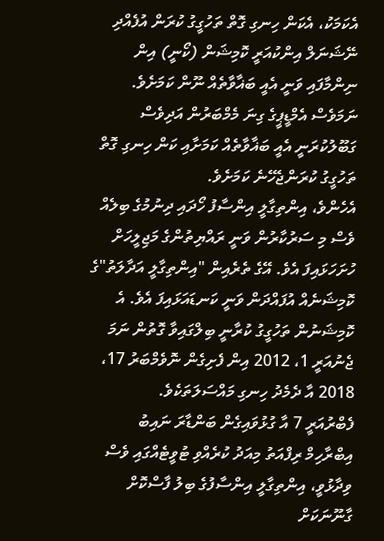އެކަމަކު، އެކަން ހިނގި ގޮތް ތަހުގީގު ކުރަން އުފެއްދި ނޭޝަނަލް އިންކުއަރީ ކޮމިޝަން (ކޯނީ) އިން ނިންމާފައި ވަނީ އެއީ ބަޣާވާތެއް ނޫން ކަމަށެވެ. ނަމަވެސް އެމްޑީޕީގެ ގިނަ މެމްބަރުން އަދިވެސް ގަބޫލުކުރަނީ އެއީ ބަޣާވާތެއް ކަމަށާއި ކަން ހިނގި ގޮތް ތަހުގީގު ކުރަންޖެހޭނެ ކަމަށެވެ.
އެހެންވެ، އިންތިގާލީ އިންސާފު ހޯދައި ދިނުމުގެ ބިލެއް ވެސް މި ސަރުކާރުން ވަނީ ރައްޔިތުންގެ މަޖިލީހަށް ހުށަހަޅައިފަ އެވެ. އޭގެ ތެރެއިން "އިންތިގާލީ އަދާލަތު"ގެ ކޮމިޝަނެއް އުފައްދަން ވަނީ ކަނޑައަޅައިފަ އެވެ. އެ ކޮމިޝަނުން ތަހުގީގު ކުރާނީ ބިލްގައިވާ ގޮތުން ނަމަ ޖެނުއަރީ 1، 2012 އިން ފެށިގެން ނޮވެމްބަރު 17، 2018 އާ ދެމެދު ހިނގި މައްސަލަތަކެވެ.
ފެބްރުއަރީ 7 އާ ގުޅުވައިގެން ބަންޑާރަ ނައިބު އިބްރާހިމް ރިފްއަތު މިއަދު ކުރެއްވި ޓުވީޓެއްގައި ވެސް ވިދާޅުވީ، އިންތިގާލީ އިންސާފުގެ ބިލު ފާސްކޮށް ގާނޫނަކަށް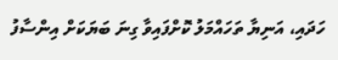ހަދައި، އަނިޔާ ތަހައްމަލު ކޮށްފައިވާ ގިނަ ބަޔަކަށް އިންސާފު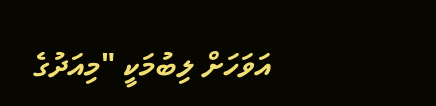އަވަހަށް ލިބުމަކީ "މިއަދުގެ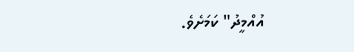އުއްމީދު" ކަމަށެވެ.